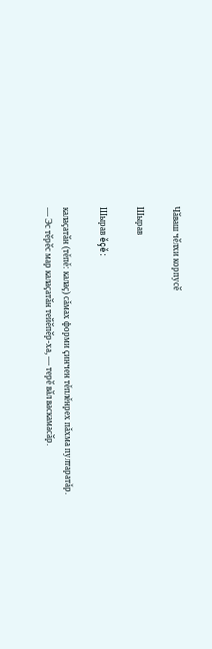Чӑваш чӗлхи корпусӗ

Шырав

Шырав ĕçĕ:

калаҫатӑн (тĕпĕ: калаҫ) сăмах форми çинчен тĕплĕнрех пăхма пултаратăр.
— Эс тӗрӗс мар калаҫатӑн тейӗпӗр-ха, — терӗ вӑл васкамасӑр.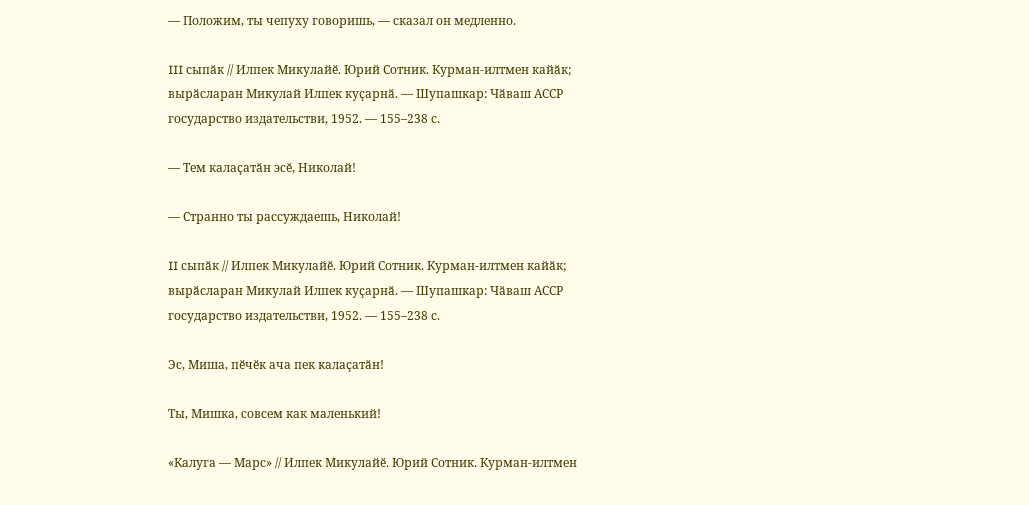— Положим, ты чепуху говоришь, — сказал он медленно.

III сыпӑк // Илпек Микулайӗ. Юрий Сотник. Курман-илтмен кайӑк; вырӑсларан Микулай Илпек куҫарнӑ. — Шупашкар: Чӑваш АССР государство издательстви, 1952. — 155–238 с.

— Тем калаҫатӑн эсӗ, Николай!

— Странно ты рассуждаешь, Николай!

II сыпӑк // Илпек Микулайӗ. Юрий Сотник. Курман-илтмен кайӑк; вырӑсларан Микулай Илпек куҫарнӑ. — Шупашкар: Чӑваш АССР государство издательстви, 1952. — 155–238 с.

Эс, Миша, пӗчӗк ача пек калаҫатӑн!

Ты, Мишка, совсем как маленький!

«Калуга — Марс» // Илпек Микулайӗ. Юрий Сотник. Курман-илтмен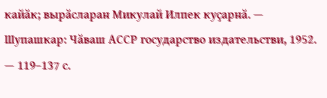кайӑк; вырӑсларан Микулай Илпек куҫарнӑ. — Шупашкар: Чӑваш АССР государство издательстви, 1952. — 119–137 с.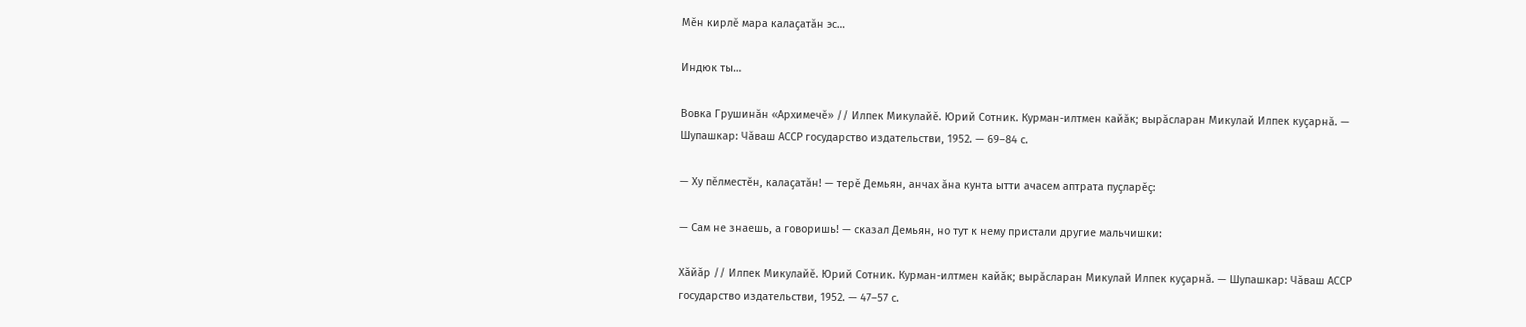Мӗн кирлӗ мара калаҫатӑн эс…

Индюк ты…

Вовка Грушинӑн «Архимечӗ» // Илпек Микулайӗ. Юрий Сотник. Курман-илтмен кайӑк; вырӑсларан Микулай Илпек куҫарнӑ. — Шупашкар: Чӑваш АССР государство издательстви, 1952. — 69–84 с.

— Ху пӗлместӗн, калаҫатӑн! — терӗ Демьян, анчах ӑна кунта ытти ачасем аптрата пуҫларӗҫ:

— Сам не знаешь, а говоришь! — сказал Демьян, но тут к нему пристали другие мальчишки:

Хӑйӑр // Илпек Микулайӗ. Юрий Сотник. Курман-илтмен кайӑк; вырӑсларан Микулай Илпек куҫарнӑ. — Шупашкар: Чӑваш АССР государство издательстви, 1952. — 47–57 с.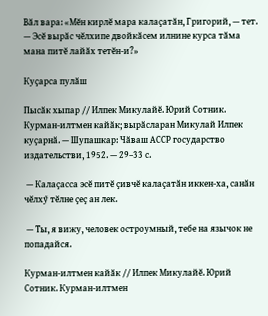Вӑл вара: «Мӗн кирлӗ мара калаҫатӑн, Григорий, — тет. — Эсӗ вырӑс чӗлхипе двойкӑсем илнине курса тӑма мана питӗ лайӑх тетӗн-и?»

Куҫарса пулӑш

Пысӑк хыпар // Илпек Микулайӗ. Юрий Сотник. Курман-илтмен кайӑк; вырӑсларан Микулай Илпек куҫарнӑ. — Шупашкар: Чӑваш АССР государство издательстви, 1952. — 29–33 с.

 — Калаҫасса эсӗ питӗ ҫивчӗ калаҫатӑн иккен-ха, санӑн чӗлхӳ тӗлне ҫеҫ ан лек.

 — Ты, я вижу, человек остроумный, тебе на язычок не попадайся.

Курман-илтмен кайӑк // Илпек Микулайӗ. Юрий Сотник. Курман-илтмен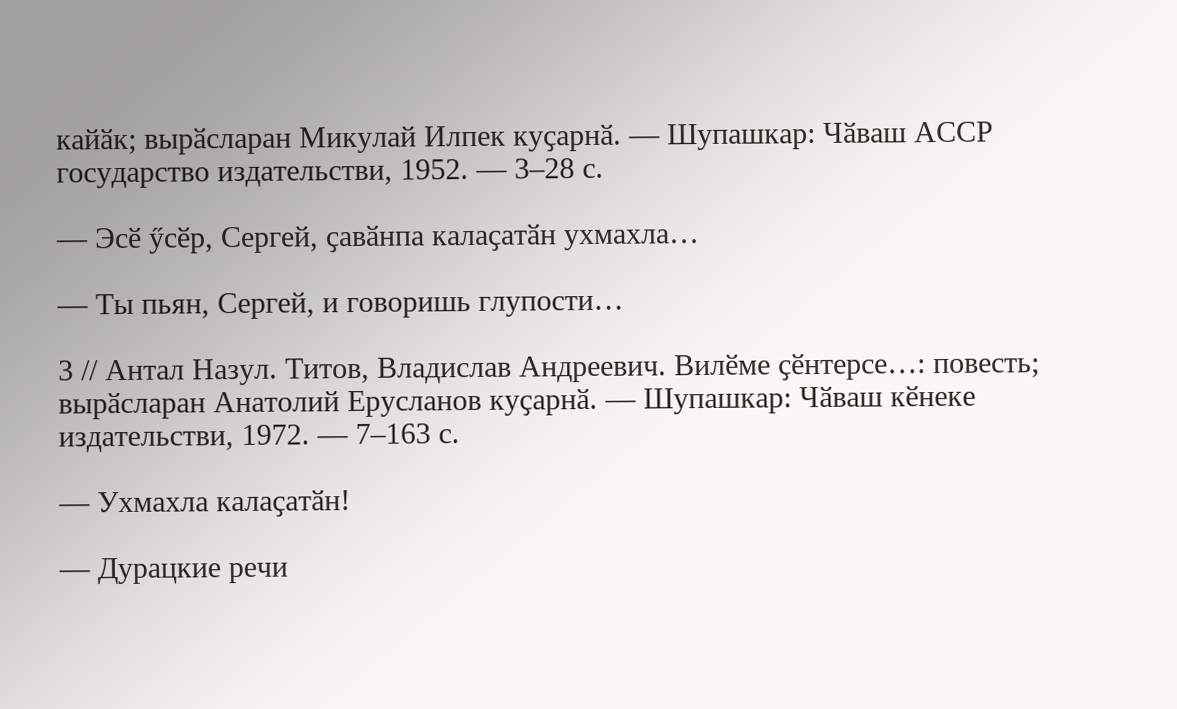кайӑк; вырӑсларан Микулай Илпек куҫарнӑ. — Шупашкар: Чӑваш АССР государство издательстви, 1952. — 3–28 с.

— Эсӗ ӳсӗр, Сергей, ҫавӑнпа калаҫатӑн ухмахла…

— Ты пьян, Сергей, и говоришь глупости…

3 // Антал Назул. Титов, Владислав Андреевич. Вилӗме ҫӗнтерсе…: повесть; вырӑсларан Анатолий Ерусланов куҫарнӑ. — Шупашкар: Чӑваш кӗнеке издательстви, 1972. — 7–163 с.

— Ухмахла калаҫатӑн!

— Дурацкие речи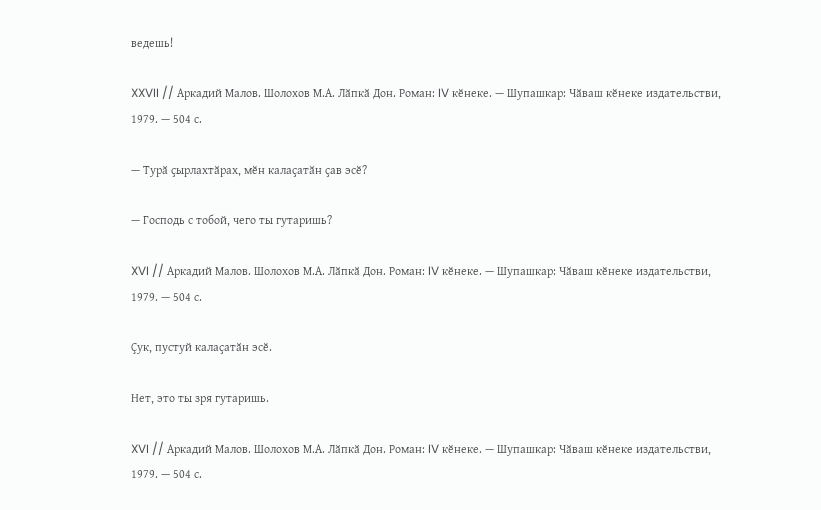ведешь!

XXVII // Аркадий Малов. Шолохов М.А. Лӑпкӑ Дон. Роман: IV кӗнеке. — Шупашкар: Чӑваш кӗнеке издательстви, 1979. — 504 с.

— Турӑ ҫырлахтӑрах, мӗн калаҫатӑн ҫав эсӗ?

— Господь с тобой, чего ты гутаришь?

XVI // Аркадий Малов. Шолохов М.А. Лӑпкӑ Дон. Роман: IV кӗнеке. — Шупашкар: Чӑваш кӗнеке издательстви, 1979. — 504 с.

Ҫук, пустуй калаҫатӑн эсӗ.

Нет, это ты зря гутаришь.

XVI // Аркадий Малов. Шолохов М.А. Лӑпкӑ Дон. Роман: IV кӗнеке. — Шупашкар: Чӑваш кӗнеке издательстви, 1979. — 504 с.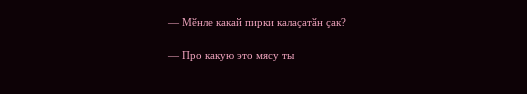— Мӗнле какай пирки калаҫатӑн ҫак?

— Про какую это мясу ты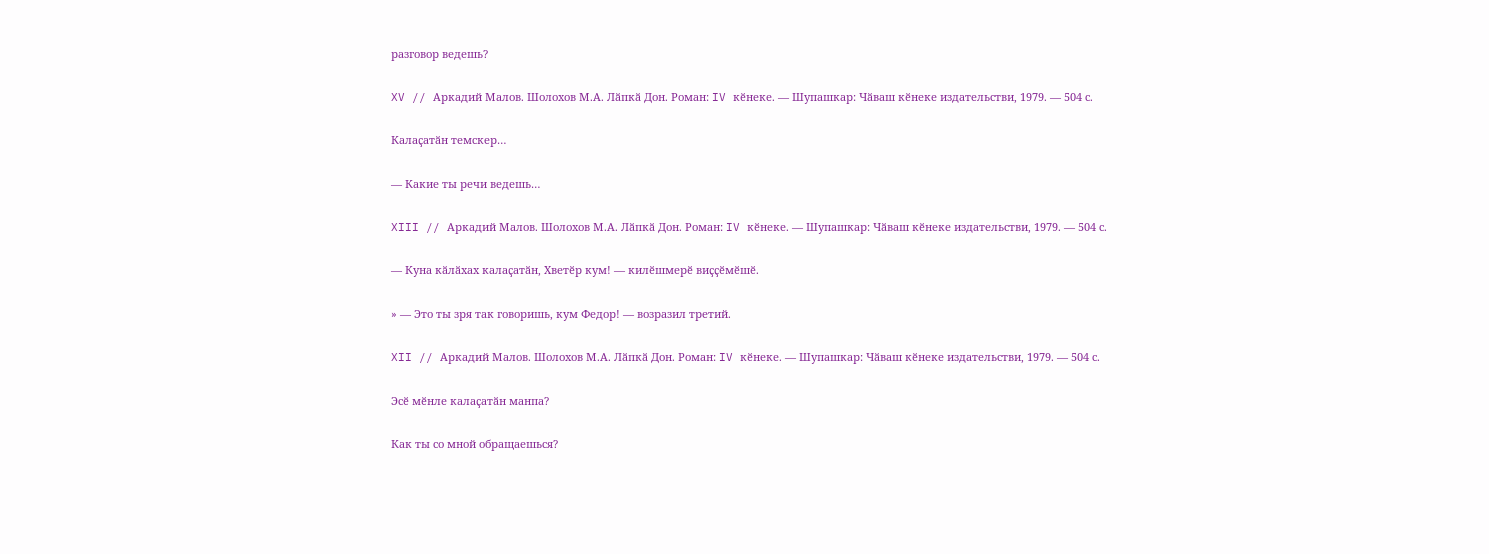разговор ведешь?

XV // Аркадий Малов. Шолохов М.А. Лӑпкӑ Дон. Роман: IV кӗнеке. — Шупашкар: Чӑваш кӗнеке издательстви, 1979. — 504 с.

Калаҫатӑн темскер…

— Какие ты речи ведешь…

XIII // Аркадий Малов. Шолохов М.А. Лӑпкӑ Дон. Роман: IV кӗнеке. — Шупашкар: Чӑваш кӗнеке издательстви, 1979. — 504 с.

— Куна кӑлӑхах калаҫатӑн, Хветӗр кум! — килӗшмерӗ виҫҫӗмӗшӗ.

» — Это ты зря так говоришь, кум Федор! — возразил третий.

XII // Аркадий Малов. Шолохов М.А. Лӑпкӑ Дон. Роман: IV кӗнеке. — Шупашкар: Чӑваш кӗнеке издательстви, 1979. — 504 с.

Эсӗ мӗнле калаҫатӑн манпа?

Как ты со мной обращаешься?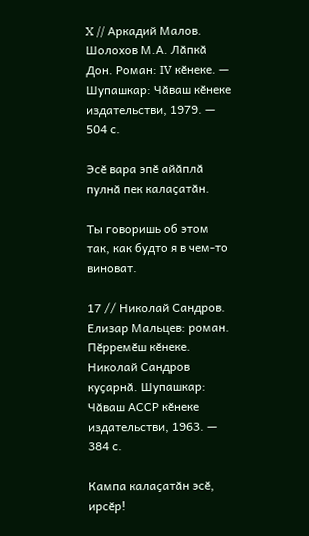X // Аркадий Малов. Шолохов М.А. Лӑпкӑ Дон. Роман: IV кӗнеке. — Шупашкар: Чӑваш кӗнеке издательстви, 1979. — 504 с.

Эсӗ вара эпӗ айӑплӑ пулнӑ пек калаҫатӑн.

Ты говоришь об этом так, как будто я в чем-то виноват.

17 // Николай Сандров. Елизар Мальцев: роман. Пӗрремӗш кӗнеке. Николай Сандров куҫарнӑ. Шупашкар: Чӑваш АССР кӗнеке издательстви, 1963. — 384 с.

Кампа калаҫатӑн эсӗ, ирсӗр!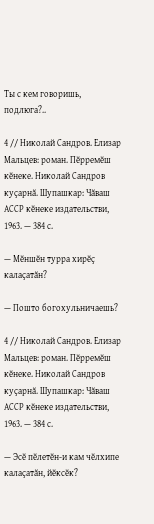Ты с кем говоришь, подлюга?..

4 // Николай Сандров. Елизар Мальцев: роман. Пӗрремӗш кӗнеке. Николай Сандров куҫарнӑ. Шупашкар: Чӑваш АССР кӗнеке издательстви, 1963. — 384 с.

— Мӗншӗн турра хирӗҫ калаҫатӑн?

— Пошто богохульничаешь?

4 // Николай Сандров. Елизар Мальцев: роман. Пӗрремӗш кӗнеке. Николай Сандров куҫарнӑ. Шупашкар: Чӑваш АССР кӗнеке издательстви, 1963. — 384 с.

— Эсӗ пӗлетӗн-и кам чӗлхипе калаҫатӑн, йӗксӗк?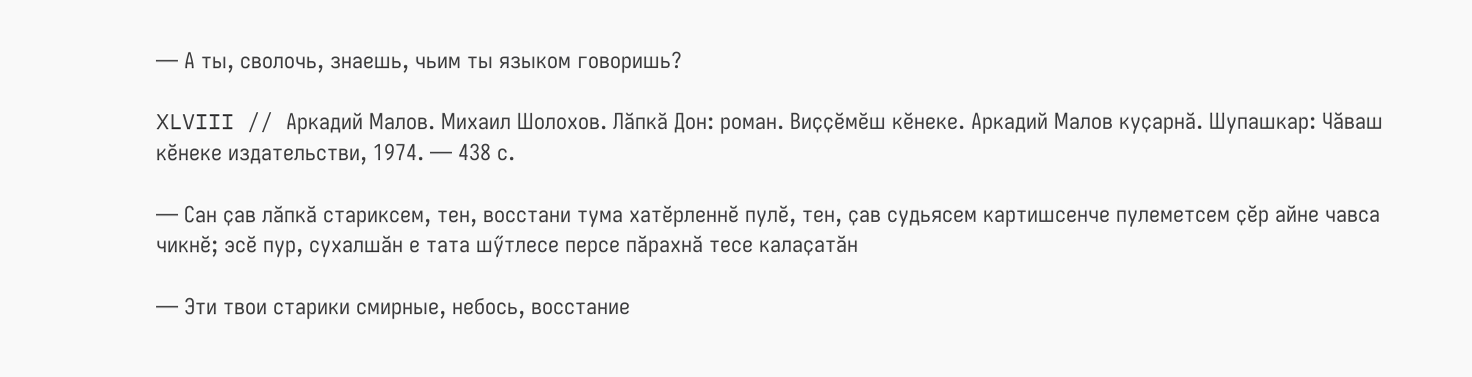— А ты, сволочь, знаешь, чьим ты языком говоришь?

XLVIII // Аркадий Малов. Михаил Шолохов. Лӑпкӑ Дон: роман. Виҫҫӗмӗш кӗнеке. Аркадий Малов куҫарнӑ. Шупашкар: Чӑваш кӗнеке издательстви, 1974. — 438 с.

— Сан ҫав лӑпкӑ стариксем, тен, восстани тума хатӗрленнӗ пулӗ, тен, ҫав судьясем картишсенче пулеметсем ҫӗр айне чавса чикнӗ; эсӗ пур, сухалшӑн е тата шӳтлесе персе пӑрахнӑ тесе калаҫатӑн

— Эти твои старики смирные, небось, восстание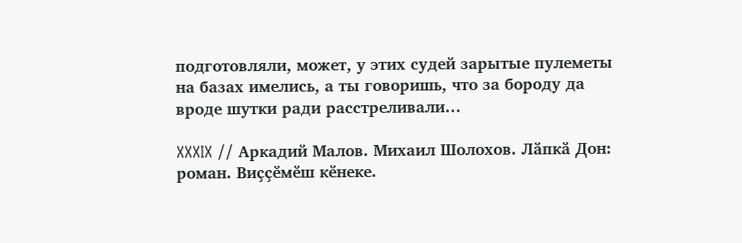подготовляли, может, у этих судей зарытые пулеметы на базах имелись, а ты говоришь, что за бороду да вроде шутки ради расстреливали…

XXXIX // Аркадий Малов. Михаил Шолохов. Лӑпкӑ Дон: роман. Виҫҫӗмӗш кӗнеке.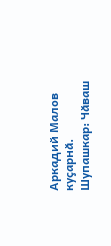Аркадий Малов куҫарнӑ. Шупашкар: Чӑваш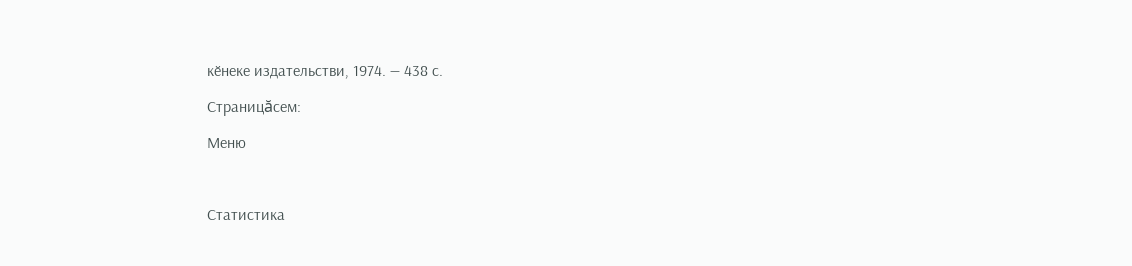кӗнеке издательстви, 1974. — 438 с.

Страницăсем:

Меню



Статистика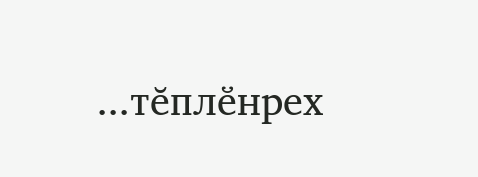...тĕплӗнрех